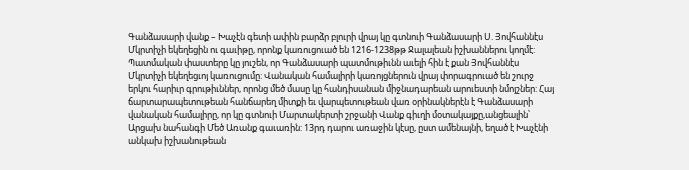Գանձասարի վանք – Խաչէն գետի ափին բարձր բլուրի վրայ կը գտնուի Գանձասարի Ս. Յովհաննէս Մկրտիչի եկեղեցին ու գաւիթը, որոնք կառուցուած են 1216-1238թթ Ջալալեան իշխաններու կողմէ: Պատմական փաստերը կը յուշեն, որ Գանձասարի պատմութիւնն աւելի հին է քան Յովհաննէս Մկրտիչի եկեղեցւոյ կառուցումը: Վանական համալիրի կառոյցներուն վրայ փորագրուած են շուրջ երկու հարիւր գրութիւններ, որոնց մեծ մասը կը հանդիսանան միջնադարեան արուեստի նմոյշներ: Հայ ճարտարապետութեան հանճարեղ միտքի եւ վարպետութեան վառ օրինակներէն է Գանձասարի վանական համալիրը, որ կը գտնուի Մարտակերտի շրջանի Վանք գիւղի մօտակայքը,անցեալին՝ Արցախ նահանգի Մեծ Առանք գաւառին: 13րդ դարու առաջին կէսը, ըստ ամենայնի, եղած է Խաչէնի անկախ իշխանութեան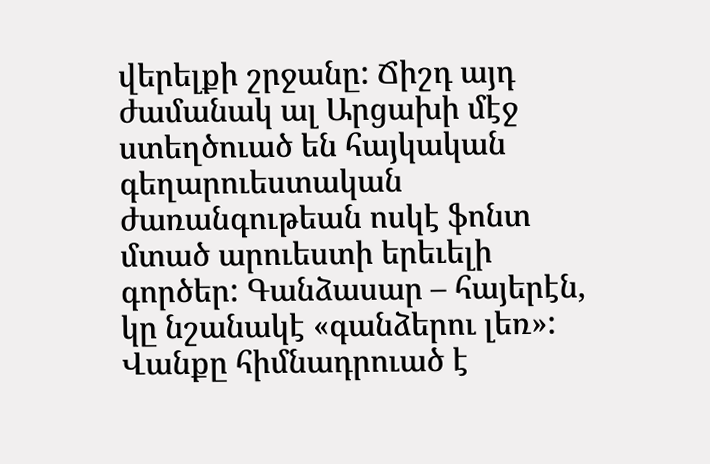վերելքի շրջանը: Ճիշդ այդ ժամանակ ալ Արցախի մէջ ստեղծուած են հայկական գեղարուեստական ժառանգութեան ոսկէ ֆոնտ մտած արուեստի երեւելի գործեր: Գանձասար – հայերէն, կը նշանակէ «գանձերու լեռ»: Վանքը հիմնադրուած է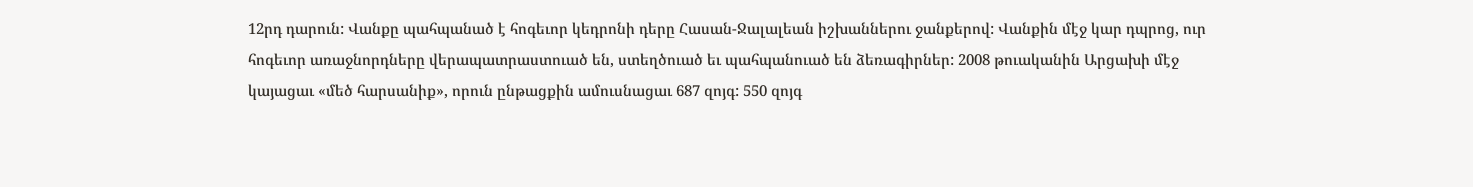12րդ դարուն: Վանքը պահպանած է հոգեւոր կեդրոնի դերը Հասան-Ջալալեան իշխաններու ջանքերով: Վանքին մէջ կար դպրոց, ուր հոգեւոր առաջնորդները վերապատրաստուած են, ստեղծուած եւ պահպանուած են ձեռագիրներ: 2008 թուականին Արցախի մէջ կայացաւ «մեծ հարսանիք», որուն ընթացքին ամուսնացաւ 687 զոյգ: 550 զոյգ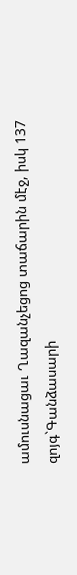ամուսնացաւ Ղազանչեցոց տաճարին մէջ, իսկ 137 զոյգ`Գանձասարի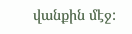վանքին մէջ: